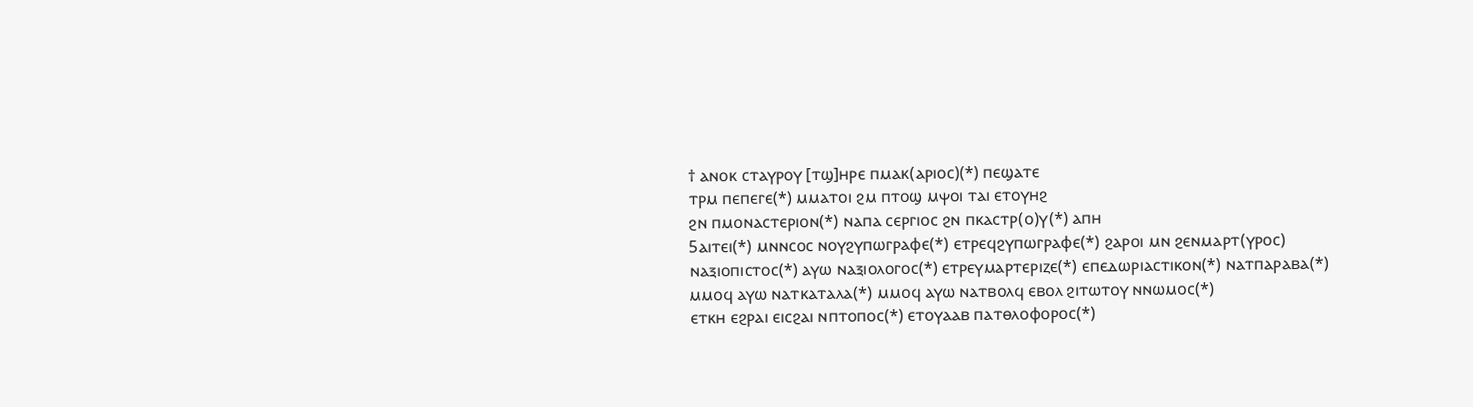† ⲁⲛⲟⲕ ⲥⲧⲁⲩⲣⲟⲩ [ⲧϣ]ⲏⲣⲉ ⲡⲙⲁⲕ(ⲁⲣⲓⲟⲥ)(*) ⲡⲉϣⲁⲧⲉ
ⲧⲣⲙ ⲡⲉⲡⲉⲅⲉ(*) ⲙⲙⲁⲧⲟⲓ ϩⲙ ⲡⲧⲟϣ ⲙⲯⲟⲓ ⲧⲁⲓ ⲉⲧⲟⲩⲏϩ
ϩⲛ ⲡⲙⲟⲛⲁⲥⲧⲉⲣⲓⲟⲛ(*) ⲛⲁⲡⲁ ⲥⲉⲣⲅⲓⲟⲥ ϩⲛ ⲡⲕⲁⲥⲧⲣ(ⲟ)ⲩ(*) ⲁⲡⲏ
5ⲁⲓⲧⲉⲓ(*) ⲙⲛⲛⲥⲟⲥ ⲛⲟⲩϩⲩⲡⲱⲅⲣⲁⲫⲉ(*) ⲉⲧⲣⲉϥϩⲩⲡⲱⲅⲣⲁⲫⲉ(*) ϩⲁⲣⲟⲓ ⲙⲛ ϩⲉⲛⲙⲁⲣⲧ(ⲩⲣⲟⲥ)
ⲛⲁⲝⲓⲟⲡⲓⲥⲧⲟⲥ(*) ⲁⲩⲱ ⲛⲁⲝⲓⲟⲗⲟⲅⲟⲥ(*) ⲉⲧⲣⲉⲩⲙⲁⲣⲧⲉⲣⲓⲍⲉ(*) ⲉⲡⲉⲇⲱⲣⲓⲁⲥⲧⲓⲕⲟⲛ(*) ⲛⲁⲧⲡⲁⲣⲁⲃⲁ(*)
ⲙⲙⲟϥ ⲁⲩⲱ ⲛⲁⲧⲕⲁⲧⲁⲗⲁ(*) ⲙⲙⲟϥ ⲁⲩⲱ ⲛⲁⲧⲃⲟⲗϥ ⲉⲃⲟⲗ ϩⲓⲧⲱⲧⲟⲩ ⲛⲛⲱⲙⲟⲥ(*)
ⲉⲧⲕⲏ ⲉϩⲣⲁⲓ ⲉⲓⲥϩⲁⲓ ⲛⲡⲧⲟⲡⲟⲥ(*) ⲉⲧⲟⲩⲁⲁⲃ ⲡⲁⲧⲑⲗⲟⲫⲟⲣⲟⲥ(*)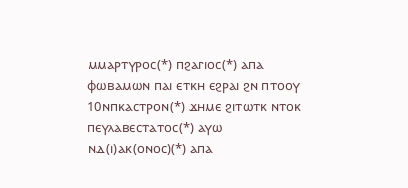ⲙⲙⲁⲣⲧⲩⲣⲟⲥ(*) ⲡϩⲁⲅⲓⲟⲥ(*) ⲁⲡⲁ ⲫⲱⲃⲁⲙⲱⲛ ⲡⲁⲓ ⲉⲧⲕⲏ ⲉϩⲣⲁⲓ ϩⲛ ⲡⲧⲟⲟⲩ
10ⲛⲡⲕⲁⲥⲧⲣⲟⲛ(*) ϫⲏⲙⲉ ϩⲓⲧⲱⲧⲕ ⲛⲧⲟⲕ ⲡⲉⲩⲗⲁⲃⲉⲥⲧⲁⲧⲟⲥ(*) ⲁⲩⲱ ⲛⲇ(ⲓ)ⲁⲕ(ⲟⲛⲟⲥ)(*) ⲁⲡⲁ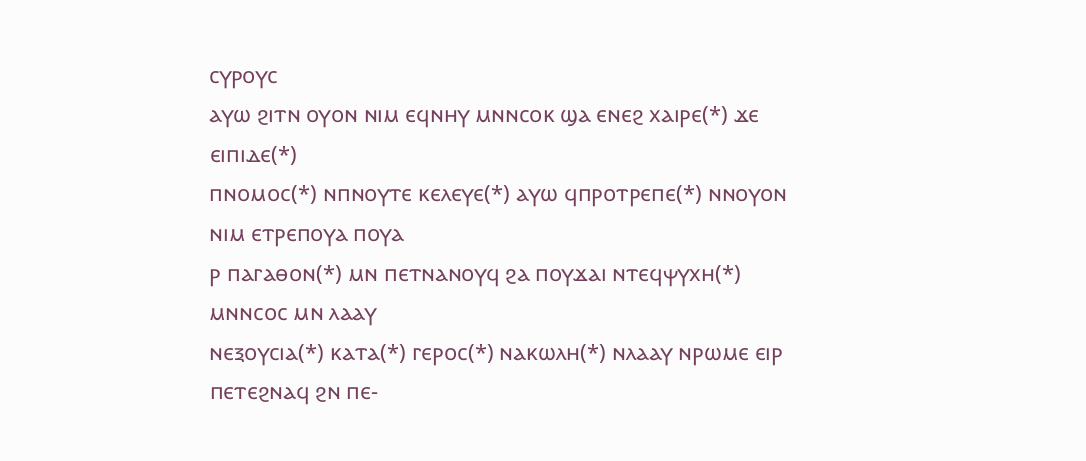ⲥⲩⲣⲟⲩⲥ
ⲁⲩⲱ ϩⲓⲧⲛ ⲟⲩⲟⲛ ⲛⲓⲙ ⲉϥⲛⲏⲩ ⲙⲛⲛⲥⲟⲕ ϣⲁ ⲉⲛⲉϩ ⲭⲁⲓⲣⲉ(*) ϫⲉ ⲉⲓⲡⲓⲇⲉ(*)
ⲡⲛⲟⲙⲟⲥ(*) ⲛⲡⲛⲟⲩⲧⲉ ⲕⲉⲗⲉⲩⲉ(*) ⲁⲩⲱ ϥⲡⲣⲟⲧⲣⲉⲡⲉ(*) ⲛⲛⲟⲩⲟⲛ ⲛⲓⲙ ⲉⲧⲣⲉⲡⲟⲩⲁ ⲡⲟⲩⲁ
ⲣ ⲡⲁⲅⲁⲑⲟⲛ(*) ⲙⲛ ⲡⲉⲧⲛⲁⲛⲟⲩϥ ϩⲁ ⲡⲟⲩϫⲁⲓ ⲛⲧⲉϥⲯⲩⲭⲏ(*) ⲙⲛⲛⲥⲟⲥ ⲙⲛ ⲗⲁⲁⲩ
ⲛⲉⲝⲟⲩⲥⲓⲁ(*) ⲕⲁⲧⲁ(*) ⲅⲉⲣⲟⲥ(*) ⲛⲁⲕⲱⲗⲏ(*) ⲛⲗⲁⲁⲩ ⲛⲣⲱⲙⲉ ⲉⲓⲣ ⲡⲉⲧⲉϩⲛⲁϥ ϩⲛ ⲡⲉ-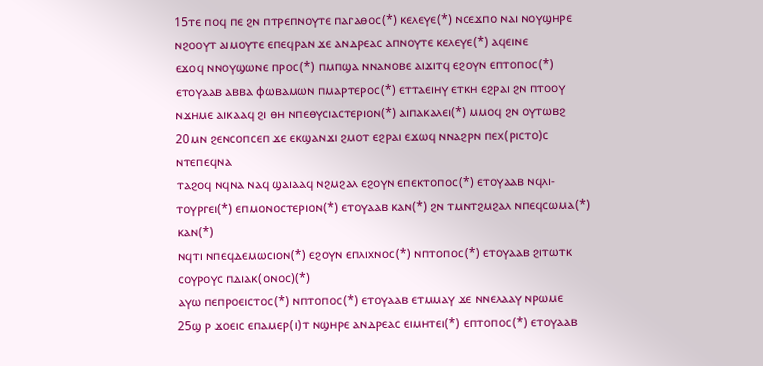15ⲧⲉ ⲡⲟϥ ⲡⲉ ϩⲛ ⲡⲧⲣⲉⲡⲛⲟⲩⲧⲉ ⲡⲁⲅⲁⲑⲟⲥ(*) ⲕⲉⲗⲉⲩⲉ(*) ⲛⲥⲉϫⲡⲟ ⲛⲁⲓ ⲛⲟⲩϣⲏⲣⲉ
ⲛϩⲟⲟⲩⲧ ⲁⲓⲙⲟⲩⲧⲉ ⲉⲡⲉϥⲣⲁⲛ ϫⲉ ⲁⲛⲇⲣⲉⲁⲥ ⲁⲡⲛⲟⲩⲧⲉ ⲕⲉⲗⲉⲩⲉ(*) ⲁϥⲉⲓⲛⲉ
ⲉϫⲟϥ ⲛⲛⲟⲩϣⲱⲛⲉ ⲡⲣⲟⲥ(*) ⲡⲙⲡϣⲁ ⲛⲛⲁⲛⲟⲃⲉ ⲁⲓϫⲓⲧϥ ⲉϩⲟⲩⲛ ⲉⲡⲧⲟⲡⲟⲥ(*)
ⲉⲧⲟⲩⲁⲁⲃ ⲁⲃⲃⲁ ⲫⲱⲃⲁⲙⲱⲛ ⲡⲙⲁⲣⲧⲉⲣⲟⲥ(*) ⲉⲧⲧⲁⲉⲓⲏⲩ ⲉⲧⲕⲏ ⲉϩⲣⲁⲓ ϩⲛ ⲡⲧⲟⲟⲩ
ⲛϫⲏⲙⲉ ⲁⲓⲕⲁⲁϥ ϩⲓ ⲑⲏ ⲛⲡⲉⲑⲩⲥⲓⲁⲥⲧⲉⲣⲓⲟⲛ(*) ⲁⲓⲡⲁⲕⲁⲗⲉⲓ(*) ⲙⲙⲟϥ ϩⲛ ⲟⲩⲧⲱⲃϩ
20ⲙⲛ ϩⲉⲛⲥⲟⲡⲥⲉⲡ ϫⲉ ⲉⲕϣⲁⲛϫⲓ ϩⲙⲟⲧ ⲉϩⲣⲁⲓ ⲉϫⲱϥ ⲛⲛⲁϩⲣⲛ ⲡⲉⲭ(ⲣⲓⲥⲧⲟ)ⲥ ⲛⲧⲉⲡⲉϥⲛⲁ
ⲧⲁϩⲟϥ ⲛϥⲛⲁ ⲛⲁϥ ϣⲁⲓⲁⲁϥ ⲛϩⲙϩⲁⲗ ⲉϩⲟⲩⲛ ⲉⲡⲉⲕⲧⲟⲡⲟⲥ(*) ⲉⲧⲟⲩⲁⲁⲃ ⲛϥⲗⲓ-
ⲧⲟⲩⲣⲅⲉⲓ(*) ⲉⲡⲙⲟⲛⲟⲥⲧⲉⲣⲓⲟⲛ(*) ⲉⲧⲟⲩⲁⲁⲃ ⲕⲁⲛ(*) ϩⲛ ⲧⲙⲛⲧϩⲙϩⲁⲗ ⲛⲡⲉϥⲥⲱⲙⲁ(*) ⲕⲁⲛ(*)
ⲛϥⲧⲓ ⲛⲡⲉϥⲇⲉⲙⲱⲥⲓⲟⲛ(*) ⲉϩⲟⲩⲛ ⲉⲡⲗⲓⲭⲛⲟⲥ(*) ⲛⲡⲧⲟⲡⲟⲥ(*) ⲉⲧⲟⲩⲁⲁⲃ ϩⲓⲧⲱⲧⲕ ⲥⲟⲩⲣⲟⲩⲥ ⲡⲇⲓⲁⲕ(ⲟⲛⲟⲥ)(*)
ⲁⲩⲱ ⲡⲉⲡⲣⲟⲉⲓⲥⲧⲟⲥ(*) ⲛⲡⲧⲟⲡⲟⲥ(*) ⲉⲧⲟⲩⲁⲁⲃ ⲉⲧⲙⲙⲁⲩ ϫⲉ ⲛⲛⲉⲗⲁⲁⲩ ⲛⲣⲱⲙⲉ
25ϣ ⲣ ϫⲟⲉⲓⲥ ⲉⲡⲁⲙⲉⲣ(ⲓ)ⲧ ⲛϣⲏⲣⲉ ⲁⲛⲇⲣⲉⲁⲥ ⲉⲓⲙⲏⲧⲉⲓ(*) ⲉⲡⲧⲟⲡⲟⲥ(*) ⲉⲧⲟⲩⲁⲁⲃ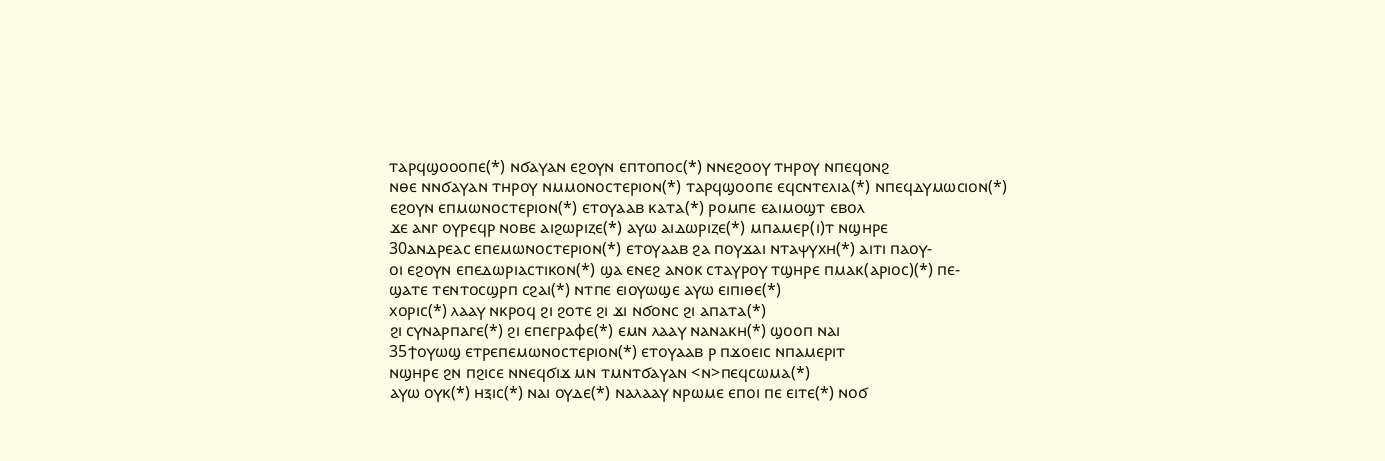ⲧⲁⲣϥϣⲟⲟⲟⲡⲉ(*) ⲛϭⲁⲩⲁⲛ ⲉϩⲟⲩⲛ ⲉⲡⲧⲟⲡⲟⲥ(*) ⲛⲛⲉϩⲟⲟⲩ ⲧⲏⲣⲟⲩ ⲛⲡⲉϥⲟⲛϩ
ⲛⲑⲉ ⲛⲛϭⲁⲩⲁⲛ ⲧⲏⲣⲟⲩ ⲛⲙⲙⲟⲛⲟⲥⲧⲉⲣⲓⲟⲛ(*) ⲧⲁⲣϥϣⲟⲟⲡⲉ ⲉϥⲥⲛⲧⲉⲗⲓⲁ(*) ⲛⲡⲉϥⲇⲩⲙⲱⲥⲓⲟⲛ(*)
ⲉϩⲟⲩⲛ ⲉⲡⲙⲱⲛⲟⲥⲧⲉⲣⲓⲟⲛ(*) ⲉⲧⲟⲩⲁⲁⲃ ⲕⲁⲧⲁ(*) ⲣⲟⲙⲡⲉ ⲉⲁⲓⲙⲟϣⲧ ⲉⲃⲟⲗ
ϫⲉ ⲁⲛⲅ ⲟⲩⲣⲉϥⲣ ⲛⲟⲃⲉ ⲁⲓϩⲱⲣⲓⲍⲉ(*) ⲁⲩⲱ ⲁⲓⲇⲱⲣⲓⲍⲉ(*) ⲙⲡⲁⲙⲉⲣ(ⲓ)ⲧ ⲛϣⲏⲣⲉ
30ⲁⲛⲇⲣⲉⲁⲥ ⲉⲡⲉⲙⲱⲛⲟⲥⲧⲉⲣⲓⲟⲛ(*) ⲉⲧⲟⲩⲁⲁⲃ ϩⲁ ⲡⲟⲩϫⲁⲓ ⲛⲧⲁⲯⲩⲭⲏ(*) ⲁⲓⲧⲓ ⲡⲁⲟⲩ-
ⲟⲓ ⲉϩⲟⲩⲛ ⲉⲡⲉⲇⲱⲣⲓⲁⲥⲧⲓⲕⲟⲛ(*) ϣⲁ ⲉⲛⲉϩ ⲁⲛⲟⲕ ⲥⲧⲁⲩⲣⲟⲩ ⲧϣⲏⲣⲉ ⲡⲙⲁⲕ(ⲁⲣⲓⲟⲥ)(*) ⲡⲉ-
ϣⲁⲧⲉ ⲧⲉⲛⲧⲟⲥϣⲣⲡ ⲥϩⲁⲓ(*) ⲛⲧⲡⲉ ⲉⲓⲟⲩⲱϣⲉ ⲁⲩⲱ ⲉⲓⲡⲓⲑⲉ(*)
ⲭⲟⲣⲓⲥ(*) ⲗⲁⲁⲩ ⲛⲕⲣⲟϥ ϩⲓ ϩⲟⲧⲉ ϩⲓ ϫⲓ ⲛϭⲟⲛⲥ ϩⲓ ⲁⲡⲁⲧⲁ(*)
ϩⲓ ⲥⲩⲛⲁⲣⲡⲁⲅⲉ(*) ϩⲓ ⲉⲡⲉⲅⲣⲁⲫⲉ(*) ⲉⲙⲛ ⲗⲁⲁⲩ ⲛⲁⲛⲁⲕⲏ(*) ϣⲟⲟⲡ ⲛⲁⲓ
35ϯⲟⲩⲱϣ ⲉⲧⲣⲉⲡⲉⲙⲱⲛⲟⲥⲧⲉⲣⲓⲟⲛ(*) ⲉⲧⲟⲩⲁⲁⲃ ⲣ ⲡϫⲟⲉⲓⲥ ⲛⲡⲁⲙⲉⲣⲓⲧ
ⲛϣⲏⲣⲉ ϩⲛ ⲡϩⲓⲥⲉ ⲛⲛⲉϥϭⲓϫ ⲙⲛ ⲧⲙⲛⲧϭⲁⲩⲁⲛ <ⲛ>ⲡⲉϥⲥⲱⲙⲁ(*)
ⲁⲩⲱ ⲟⲩⲕ(*) ⲏⲝⲓⲥ(*) ⲛⲁⲓ ⲟⲩⲇⲉ(*) ⲛⲁⲗⲁⲁⲩ ⲛⲣⲱⲙⲉ ⲉⲡⲟⲓ ⲡⲉ ⲉⲓⲧⲉ(*) ⲛⲟϭ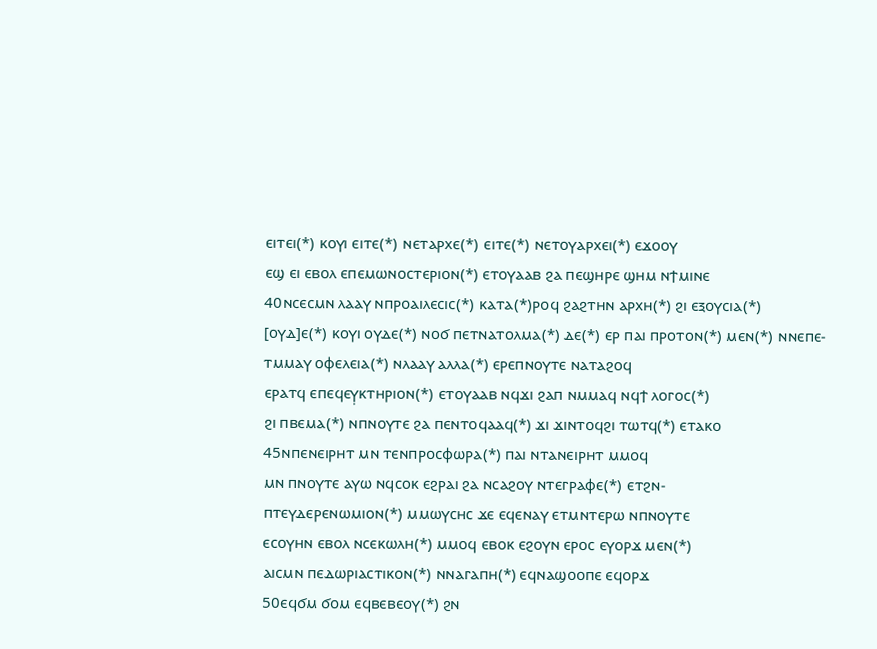ⲉⲓⲧⲉⲓ(*) ⲕⲟⲩⲓ ⲉⲓⲧⲉ(*) ⲛⲉⲧⲁⲣⲭⲉ(*) ⲉⲓⲧⲉ(*) ⲛⲉⲧⲟⲩⲁⲣⲭⲉⲓ(*) ⲉϫⲟⲟⲩ
ⲉϣ ⲉⲓ ⲉⲃⲟⲗ ⲉⲡⲉⲙⲱⲛⲟⲥⲧⲉⲣⲓⲟⲛ(*) ⲉⲧⲟⲩⲁⲁⲃ ϩⲁ ⲡⲉϣⲏⲣⲉ ϣⲏⲙ ⲛϯⲙⲓⲛⲉ
40ⲛⲥⲉⲥⲙⲛ ⲗⲁⲁⲩ ⲛⲡⲣⲟⲁⲓⲗⲉⲥⲓⲥ(*) ⲕⲁⲧⲁ(*)ⲣⲟϥ ϩⲁϩⲧⲏⲛ ⲁⲣⲭⲏ(*) ϩⲓ ⲉⲝⲟⲩⲥⲓⲁ(*)
[ⲟⲩⲇ]ⲉ(*) ⲕⲟⲩⲓ ⲟⲩⲇⲉ(*) ⲛⲟϭ ⲡⲉⲧⲛⲁⲧⲟⲗⲙⲁ(*) ⲇⲉ(*) ⲉⲣ ⲡⲁⲓ ⲡⲣⲟⲧⲟⲛ(*) ⲙⲉⲛ(*) ⲛⲛⲉⲡⲉ-
ⲧⲙⲙⲁⲩ ⲟⲫⲉⲗⲉⲓⲁ(*) ⲛⲗⲁⲁⲩ ⲁⲗⲗⲁ(*) ⲉⲣⲉⲡⲛⲟⲩⲧⲉ ⲛⲁⲧⲁϩⲟϥ
ⲉⲣⲁⲧϥ ⲉⲡⲉϥⲉⲩ̣ⲕⲧⲏⲣⲓⲟⲛ(*) ⲉⲧⲟⲩⲁⲁⲃ ⲛϥϫⲓ ϩⲁⲡ ⲛⲙⲙⲁϥ ⲛϥϯ ⲗⲟⲅⲟⲥ(*)
ϩⲓ ⲡⲃⲉⲙⲁ(*) ⲛⲡⲛⲟⲩⲧⲉ ϩⲁ ⲡⲉⲛⲧⲟϥⲁⲁϥ(*) ϫⲓ ϫⲓⲛⲧⲟϥϩⲓ ⲧⲱⲧϥ(*) ⲉⲧⲁⲕⲟ
45ⲛⲡⲉⲛⲉⲓⲣⲏⲧ ⲙⲛ ⲧⲉⲛⲡⲣⲟⲥⲫⲱⲣⲁ(*) ⲡⲁⲓ ⲛⲧⲁⲛⲉⲓⲣⲏⲧ ⲙⲙⲟϥ
ⲙⲛ ⲡⲛⲟⲩⲧⲉ ⲁⲩⲱ ⲛϥⲥⲟⲕ ⲉϩⲣⲁⲓ ϩⲁ ⲛⲥⲁϩⲟⲩ ⲛⲧⲉⲅⲣⲁⲫⲉ(*) ⲉⲧϩⲛ-
ⲡⲧⲉⲩⲇⲉⲣⲉⲛⲱⲙⲓⲟⲛ(*) ⲙⲙⲱⲩⲥⲏⲥ ϫⲉ ⲉϥⲉⲛⲁⲩ ⲉⲧⲙⲛⲧⲉⲣⲱ ⲛⲡⲛⲟⲩⲧⲉ
ⲉⲥⲟⲩⲏⲛ ⲉⲃⲟⲗ ⲛⲥⲉⲕⲱⲗⲏ(*) ⲙⲙⲟϥ ⲉⲃⲟⲕ ⲉϩⲟⲩⲛ ⲉⲣⲟⲥ ⲉⲩⲟⲣϫ ⲙⲉⲛ(*)
ⲁⲓⲥⲙⲛ ⲡⲉⲇⲱⲣⲓⲁⲥⲧⲓⲕⲟⲛ(*) ⲛⲛⲁⲅⲁⲡⲏ(*) ⲉϥⲛⲁϣⲟⲟⲡⲉ ⲉϥⲟⲣϫ
50ⲉϥϭⲙ ϭⲟⲙ ⲉϥⲃⲉⲃⲉⲟⲩ(*) ϩⲛ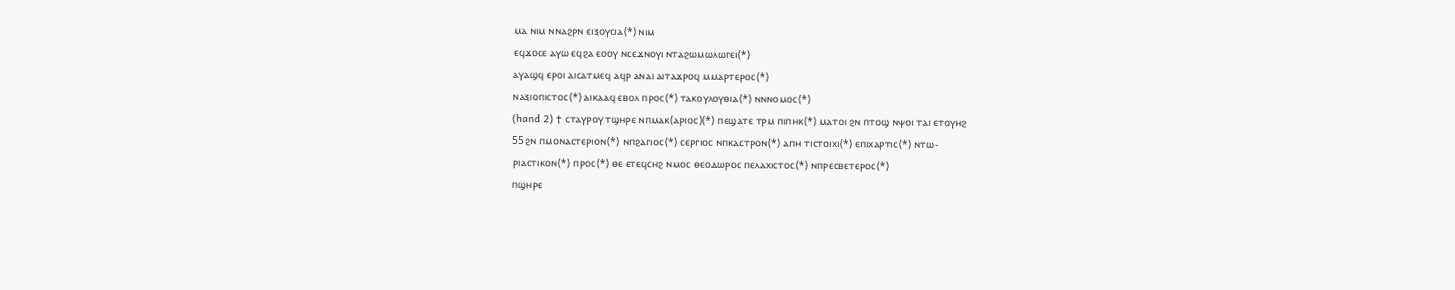ⲙⲁ ⲛⲓⲙ ⲛⲛⲁϩⲣⲛ ⲉⲓⲝⲟⲩⲥⲓⲁ(*) ⲛⲓⲙ
ⲉϥϫⲟⲥⲉ ⲁⲩⲱ ⲉϥϩⲁ ⲉⲟⲟⲩ ⲛⲥⲉϫⲛⲟⲩⲓ ⲛⲧⲁϩⲱⲙⲱⲗⲱⲅⲉⲓ(*)
ⲁⲩⲁϣϥ ⲉⲣⲟⲓ ⲁⲓⲥⲁⲧⲙⲉϥ ⲁϥⲣ ⲁⲛⲁⲓ ⲁⲓⲧⲁϫⲣⲟϥ ⲙⲙⲁⲣⲧⲉⲣⲟⲥ(*)
ⲛⲁⲝⲓⲟⲡⲓⲥⲧⲟⲥ(*) ⲁⲓⲕⲁⲁϥ ⲉⲃⲟⲗ ⲡⲣⲟⲥ(*) ⲧⲁⲕⲟⲩⲗⲟⲩⲑⲓⲁ(*) ⲛⲛⲛⲟⲙⲟⲥ(*)
(hand 2) † ⲥⲧⲁⲩⲣⲟⲩ ⲧϣⲏⲣⲉ ⲛⲡⲙⲁⲕ(ⲁⲣⲓⲟⲥ)(*) ⲡⲉϣⲁⲧⲉ ⲧⲣⲙ ⲡⲓⲡⲏⲕ(*) ⲙⲁⲧⲟⲓ ϩⲛ ⲡⲧⲟϣ ⲛⲯⲟⲓ ⲧⲁⲓ ⲉⲧⲟⲩⲏϩ
55ϩⲛ ⲡⲙⲟⲛⲁⲥⲧⲉⲣⲓⲟⲛ(*) ⲛⲡϩⲁⲅⲓⲟⲥ(*) ⲥⲉⲣⲅⲓⲟⲥ ⲛⲡⲕⲁⲥⲧⲣⲟⲛ(*) ⲁⲡⲏ ⲧⲓⲥⲧⲟⲓⲭⲓ(*) ⲉⲡⲓⲭⲁⲣⲧⲓⲥ(*) ⲛⲧⲱ-
ⲣⲓⲁⲥⲧⲓⲕⲟⲛ(*) ⲡⲣⲟⲥ(*) ⲑⲉ ⲉⲧⲉϥⲥⲏϩ ⲛⲙⲟⲥ ⲑⲉⲟⲇⲱⲣⲟⲥ ⲡⲉⲗⲁⲭⲓⲥⲧⲟⲥ(*) ⲛⲡⲣⲉⲥⲃⲉⲧⲉⲣⲟⲥ(*)
ⲡϣⲏⲣⲉ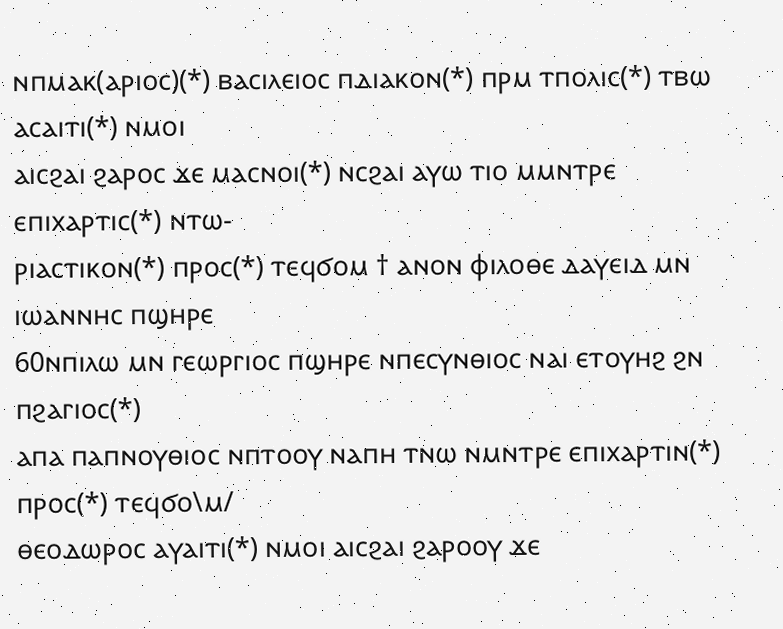ⲛⲡⲙⲁⲕ(ⲁⲣⲓⲟⲥ)(*) ⲃⲁⲥⲓⲗⲉⲓⲟⲥ ⲡⲇⲓⲁⲕⲟⲛ(*) ⲡⲣⲙ ⲧⲡⲟⲗⲓⲥ(*) ⲧⲃⲱ ⲁⲥⲁⲓⲧⲓ(*) ⲛⲙⲟⲓ
ⲁⲓⲥϩⲁⲓ ϩⲁⲣⲟⲥ ϫⲉ ⲙⲁⲥⲛⲟⲓ(*) ⲛⲥϩⲁⲓ ⲁⲩⲱ ⲧⲓⲟ ⲙⲙⲛⲧⲣⲉ ⲉⲡⲓⲭⲁⲣⲧⲓⲥ(*) ⲛⲧⲱ-
ⲣⲓⲁⲥⲧⲓⲕⲟⲛ(*) ⲡⲣⲟⲥ(*) ⲧⲉϥϭⲟⲙ † ⲁⲛⲟⲛ ⲫⲓⲗⲟⲑⲉ ⲇⲁⲩⲉⲓⲇ ⲙⲛ ⲓⲱⲁⲛⲛⲏⲥ ⲡϣⲏⲣⲉ
60ⲛⲡⲓⲗⲱ ⲙⲛ ⲅⲉⲱⲣⲅⲓⲟⲥ ⲡϣⲏⲣⲉ ⲛⲡⲉⲥⲩⲛⲑⲓⲟⲥ ⲛⲁⲓ ⲉⲧⲟⲩⲏϩ ϩⲛ ⲡϩⲁⲅⲓⲟⲥ(*)
ⲁⲡⲁ ⲡⲁⲡⲛⲟⲩⲑⲓⲟⲥ ⲛⲡⲧⲟⲟⲩ ⲛⲁⲡⲏ ⲧⲛⲱ ⲛⲙⲛⲧⲣⲉ ⲉⲡⲓⲭⲁⲣⲧⲓⲛ(*) ⲡⲣⲟⲥ(*) ⲧⲉϥϭⲟ\ⲙ/
ⲑⲉⲟⲇⲱⲣⲟⲥ ⲁⲩⲁⲓⲧⲓ(*) ⲛⲙⲟⲓ ⲁⲓⲥϩⲁⲓ ϩⲁⲣⲟⲟⲩ ϫⲉ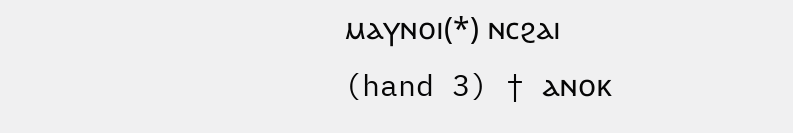ⲙⲁⲩⲛⲟⲓ(*) ⲛⲥϩⲁⲓ
(hand 3) † ⲁⲛⲟⲕ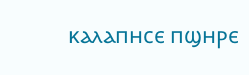ⲕⲁⲗⲁⲡⲏⲥⲉ ⲡϣⲏⲣⲉ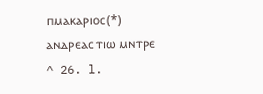ⲡⲙⲁⲕⲁⲣⲓⲟⲥ(*) ⲁⲛⲇⲣⲉⲁⲥ ⲧⲓⲱ ⲙⲛⲧⲣⲉ
^ 26. l.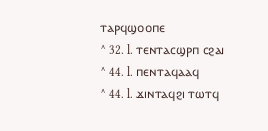ⲧⲁⲣϥϣⲟⲟⲡⲉ
^ 32. l. ⲧⲉⲛⲧⲁⲥϣⲣⲡ ⲥϩⲁⲓ
^ 44. l. ⲡⲉⲛⲧⲁϥⲁⲁϥ
^ 44. l. ϫⲓⲛⲧⲁϥϩⲓ ⲧⲱⲧϥ